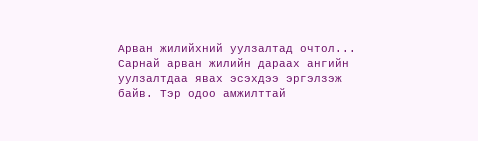Арван жилийхний уулзалтад очтол...
Сарнай арван жилийн дараах ангийн уулзалтдаа явах эсэхдээ эргэлзэж байв. Тэр одоо амжилттай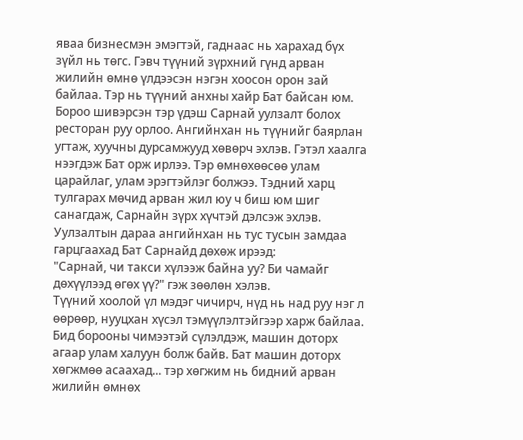яваа бизнесмэн эмэгтэй, гаднаас нь харахад бүх зүйл нь төгс. Гэвч түүний зүрхний гүнд арван жилийн өмнө үлдээсэн нэгэн хоосон орон зай байлаа. Тэр нь түүний анхны хайр Бат байсан юм.
Бороо шивэрсэн тэр үдэш Сарнай уулзалт болох ресторан руу орлоо. Ангийнхан нь түүнийг баярлан угтаж, хуучны дурсамжууд хөвөрч эхлэв. Гэтэл хаалга нээгдэж Бат орж ирлээ. Тэр өмнөхөөсөө улам царайлаг, улам эрэгтэйлэг болжээ. Тэдний харц тулгарах мөчид арван жил юу ч биш юм шиг санагдаж, Сарнайн зүрх хүчтэй дэлсэж эхлэв.
Уулзалтын дараа ангийнхан нь тус тусын замдаа гарцгаахад Бат Сарнайд дөхөж ирээд:
"Сарнай, чи такси хүлээж байна уу? Би чамайг дөхүүлээд өгөх үү?" гэж зөөлөн хэлэв.
Түүний хоолой үл мэдэг чичирч, нүд нь над руу нэг л өөрөөр, нууцхан хүсэл тэмүүлэлтэйгээр харж байлаа. Бид борооны чимээтэй сүлэлдэж, машин доторх агаар улам халуун болж байв. Бат машин доторх хөгжмөө асаахад... тэр хөгжим нь бидний арван жилийн өмнөх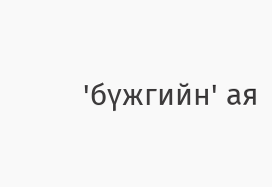'бүжгийн' ая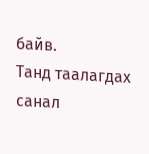байв.
Танд таалагдах санал